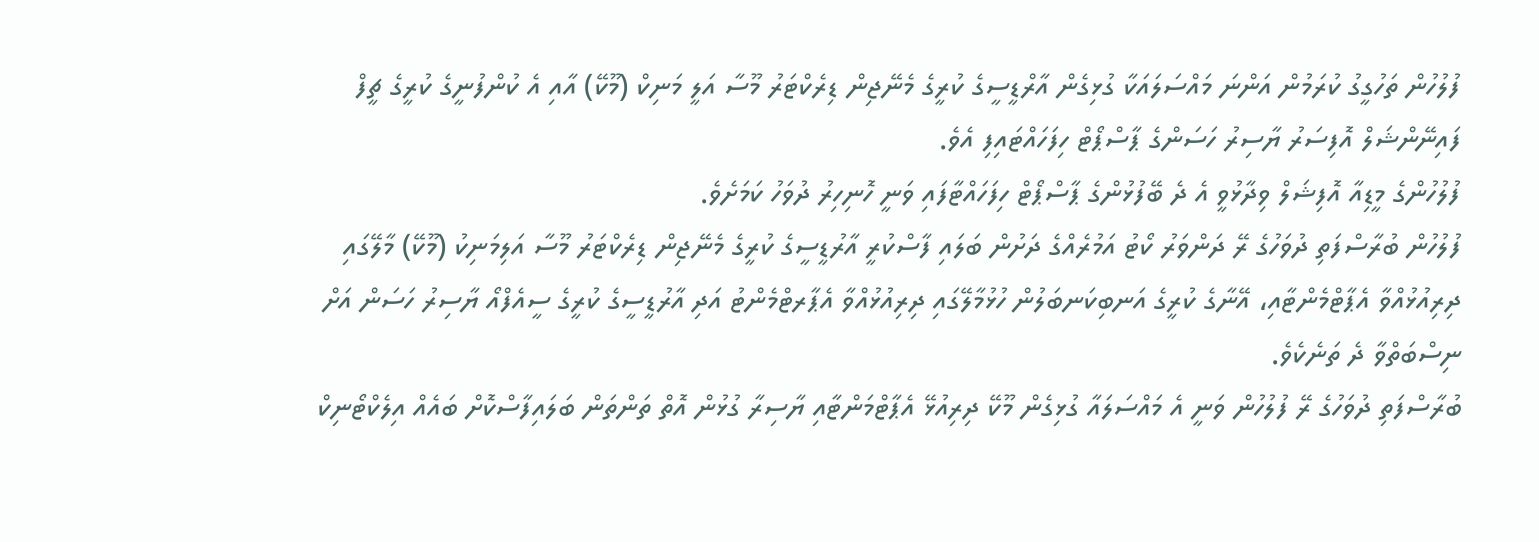ފުލުހުން ތަހުގީގު ކުރަމުން އަންނަ މައްސަލައަކާ ގުޅިގެން އާރްޑީސީގެ ކުރީގެ މެނޭޖިން ޑިރެކްޓަރު މޫސާ އަލީ މަނިކް (މޫކޭ) އާއި އެ ކުންފުނީގެ ކުރީގެ ޗީފް ފައިނޭންޝަލް އޮފިސަރު ޔާސިރު ހަސަންގެ ޕާސްޕޯޓް ހިފަހައްޓައިފި އެވެ.
ފުލުހުންގެ މީޑިއާ އޮފިޝަލް ވިދާޅުވީ އެ ދެ ބޭފުޅުންގެ ޕާސްޕޯޓް ހިފަހައްޓާފައި ވަނީ ހޮނިހިރު ދުވަހު ކަމަށެވެ.
ފުލުހުން ބުރާސްފަތި ދުވަހުގެ ރޭ ދަންވަރު ކޯޓު އަމުރެއްގެ ދަށުން ބަލައި ފާސްކުރީ އާރުޑީސީގެ ކުރީގެ މެނޭޖިން ޑިރެކްޓަރު މޫސާ އަލިމަނިކު (މޫކޭ) މާލޭގައި ދިރިއުޅުއްވާ އެޕާޓްމެންޓާއި، އޭނާގެ ކުރީގެ އަނބިކަނބަލުން ހުޅުމާލޭގައި ދިރިއުޅުއްވާ އެޕާރޓްމެންޓު އަދި އާރުޑީސީގެ ކުރީގެ ސީއެފްއޯ ޔާސިރު ހަސަން އަށް ނިސްބަތްވާ ދެ ތަނެކެވެ.
ބުރާސްފަތި ދުވަހުގެ ރޭ ފުލުހުން ވަނީ އެ މައްސަލައާ ގުޅިގެން މޫކޭ ދިރިއުޅޭ އެޕާޓްމަންޓާއި ޔާސިރާ ގުޅުން އޮތް ތަންތަން ބަލައިފާސްކޮށް ބައެއް އިލެކްޓޯނިކް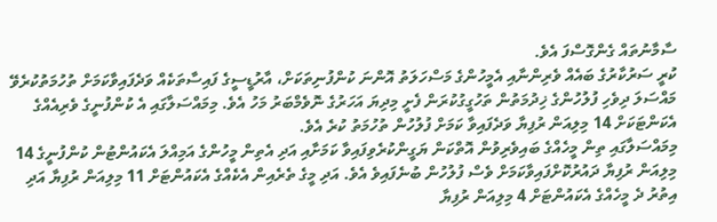ސާމާނުތައް ގެންގޮސްފަ އެވެ.
ކުރީ ސަރުކާރުގެ ބައެއް ވެރިންނާއި އެމީހުންގެ މަސްހަލަތު އޮންނަ ކުންފުނިތަކަށް، އާރުޑީސީގެ ފައިސާތަކެއް ވަދެފައިވާކަމަށް ތުހުމަތުކުރެވޭ މައްސަލަ ދިވެހި ފުލުހުންގެ ޚިދުމަތުން ތަހުގީގުކުރަން ފެށީ މިދިޔަ އަހަރުގެ ނޮވެމްބަރު މަހު އެވެ. މިމައްސަލާގައި އެ ކުންފުނީގެ ވެރިއެއްގެ އެކަންޓަކަށް 14 މިލިއަން ރުފިޔާ ވަދެފައިވާ ކަމަށް ފުލުހުން ތުހުމަތު ކުރެ އެވެ.
މިމައްސަލާގައި ތިން މީހެއްގެ ބައިވެރިވުން އޮތްކަން ޔަގީންކުރެވިފައިވާ ކަމަށާއި އަދި އެތިން މީހުންގެ އަމިއްލަ އެކައުންޓުން ކުންފުނީގެ 14 މިލިއަން ރުފިޔާ ދައުރުކޮށްފައިވާކަމަށް ވެސް ފުލުހުން ބުނެފައިވެ އެވެ. އަދި މީގެ ތެރެއިން އެކެއްގެ އެކައުންޓަށް 11 މިލިއަން ރުފިޔާ އަދި އިތުރު ދެ މީހެއްގެ އެކައުންޓަށް 4 މިލިއަން ރުފިޔާ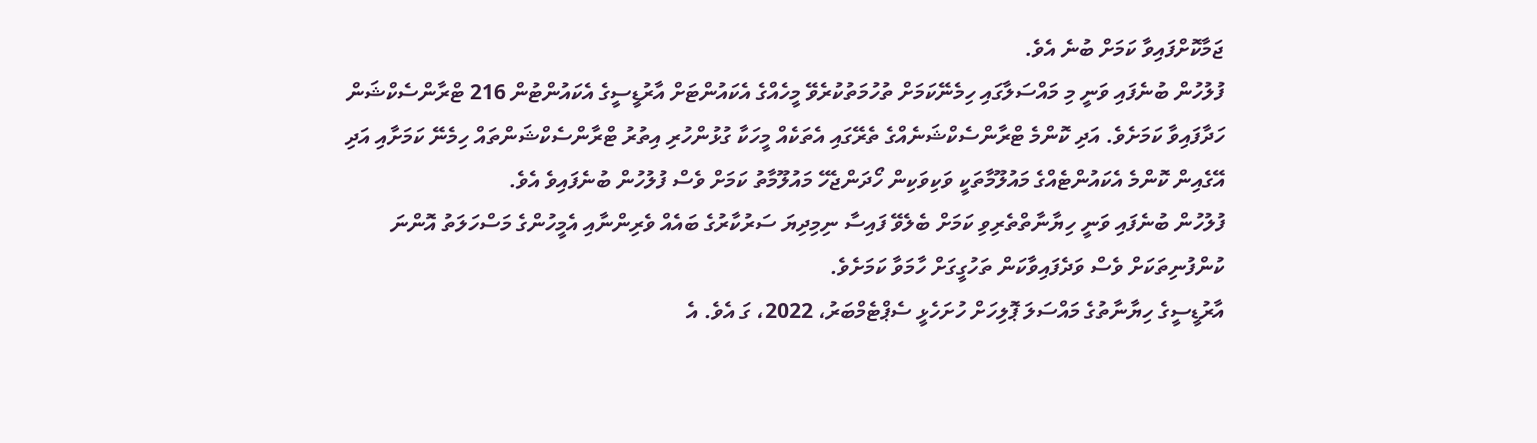ޖަމާކޮށްފައިވާ ކަމަށް ބުނެ އެވެ.
ފުލުހުން ބުނެފައި ވަނީ މި މައްސަލާގައި ހިމެނޭކަމަށް ތުހުމަތުކުރެވޭ މީހެއްގެ އެކައުންޓަށް އާރުޑީސީގެ އެކައުންޓުން 216 ޓްރާންސެކްޝަން ހަދާފައިވާ ކަމަށެވެ. އަދި ކޮންމެ ޓްރާންސެކްޝަނެއްގެ ތެރޭގައި އެތަކެއް މީހަކާ ގުޅުންހުރި އިތުރު ޓްރާންސެކްޝަންތައް ހިމެނޭ ކަމަށާއި އަދި އޭގެއިން ކޮންމެ އެކައުންޓެއްގެ މައުލޫމާތަކީ ވަކިވަކިން ހޯދަންޖެހޭ މައުލޫމާތު ކަމަށް ވެސް ފުލުހުން ބުނެފައިވެ އެވެ.
ފުލުހުން ބުނެފައި ވަނީ ހިޔާނާތްތެރިވި ކަމަށް ބެލެވޭ ފައިސާ ނިމިދިޔަ ސަރުކާރުގެ ބައެއް ވެރިންނާއި އެމީހުންގެ މަސްހަލަތު އޮންނަ ކުންފުނިތަކަށް ވެސް ވަދެފައިވާކަން ތަހުގީގަށް ހާމަވާ ކަމަށެވެ.
އާރުޑީސީގެ ހިޔާނާތުގެ މައްސަލަ ޕޮލިހަށް ހުށަހެޅީ ސެޕްޓެމްބަރު، 2022، ގަ އެވެ. އެ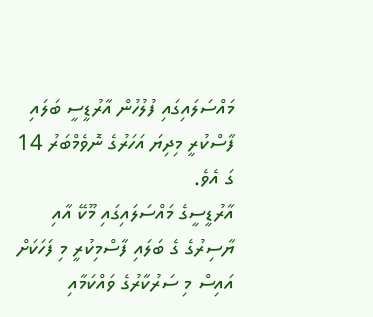މައްސަލައިގައި ފުލުހުން އާރުޑީސީ ބަލައި ފާސްކުރީ މިދިޔަ އަހަރުގެ ނޮވެމްބަރު 14 ގަ އެވެ.
އާރުޑީސީގެ މައްސަލައިގައި މޫކޭ އާއި ޔާސިރުގެ ގެ ބަލައި ފާސްމިކުރީ މި ފަހަކަށް އައިސް މި ސަރުކާރުގެ ވައްކަމާއި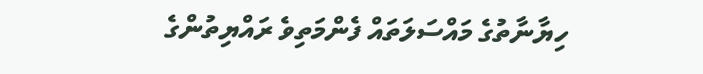ހިޔާނާތުގެ މައްސަލަތައް ފެންމަތިވެ ރައްޔިތުންގެ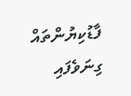ފާޑުކިޔުންތައް ގިނަވެފައި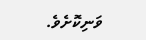ވަނިކޮށެވެ.